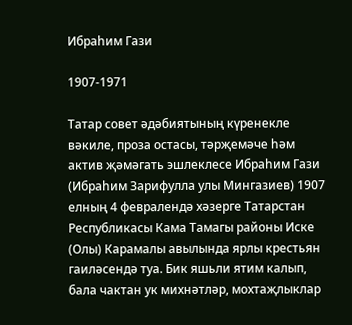Ибраһим Гази

1907-1971

Татар совет әдәбиятының күренекле вәкиле, проза остасы, тәрҗемәче һәм актив җәмәгать эшлеклесе Ибраһим Гази (Ибраһим Зарифулла улы Мингазиев) 1907 елның 4 февралендә хәзерге Татарстан Республикасы Кама Тамагы районы Иске (Олы) Карамалы авылында ярлы крестьян гаиләсендә туа. Бик яшьли ятим калып, бала чактан ук михнәтләр, мохтаҗлыклар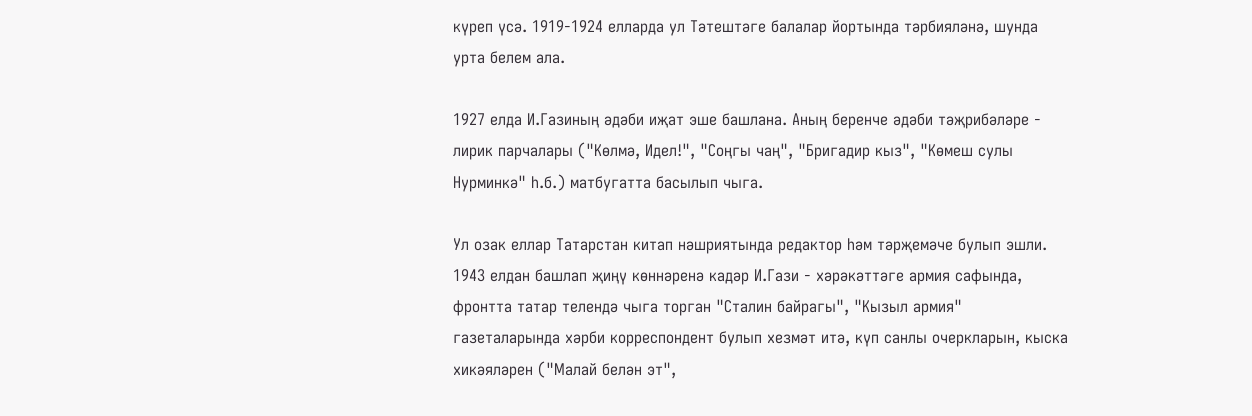күреп үсә. 1919-1924 елларда ул Тәтештәге балалар йортында тәрбияләнә, шунда урта белем ала.

1927 елда И.Газиның әдәби иҗат эше башлана. Аның беренче әдәби тәҗрибәләре - лирик парчалары ("Көлмә, Идел!", "Соңгы чаң", "Бригадир кыз", "Көмеш сулы Нурминкә" һ.б.) матбугатта басылып чыга.

Ул озак еллар Татарстан китап нәшриятында редактор һәм тәрҗемәче булып эшли.
1943 елдан башлап җиңү көннәренә кадәр И.Гази - хәрәкәттәге армия сафында, фронтта татар телендә чыга торган "Сталин байрагы", "Кызыл армия" газеталарында хәрби корреспондент булып хезмәт итә, күп санлы очеркларын, кыска хикәяләрен ("Малай белән эт",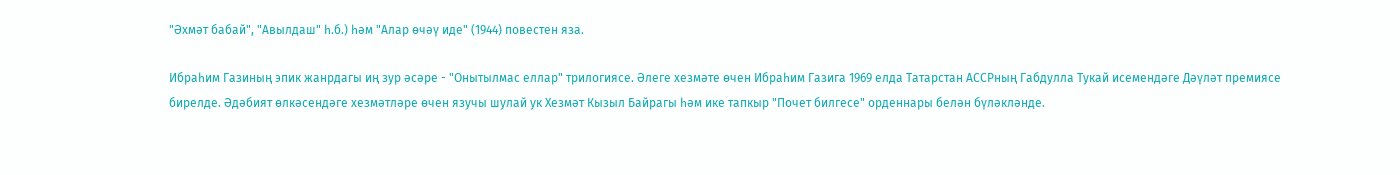"Әхмәт бабай", "Авылдаш" һ.б.) һәм "Алар өчәү иде" (1944) повестен яза.

Ибраһим Газиның эпик жанрдагы иң зур әсәре - "Онытылмас еллар" трилогиясе. Әлеге хезмәте өчен Ибраһим Газига 1969 елда Татарстан АССРның Габдулла Тукай исемендәге Дәүләт премиясе бирелде. Әдәбият өлкәсендәге хезмәтләре өчен язучы шулай ук Хезмәт Кызыл Байрагы һәм ике тапкыр "Почет билгесе" орденнары белән бүләкләнде.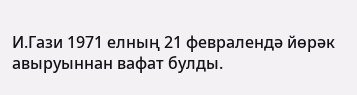И.Гази 1971 елның 21 февралендә йөрәк авыруыннан вафат булды.